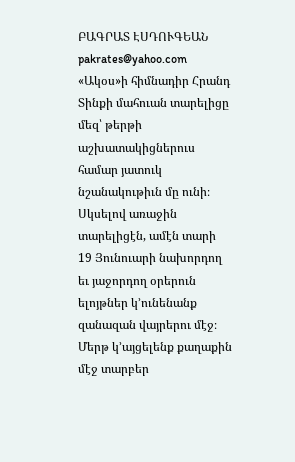ԲԱԳՐԱՏ ԷՍԴՈՒԳԵԱՆ
pakrates@yahoo.com
«Ակօս»ի հիմնադիր Հրանդ Տինքի մահուան տարելիցը մեզ՝ թերթի աշխատակիցներուս համար յատուկ նշանակութիւն մը ունի։ Սկսելով առաջին տարելիցէն, ամէն տարի 19 Յունուարի նախորդող եւ յաջորդող օրերուն ելոյթներ կ՚ունենանք զանազան վայրերու մէջ։ Մերթ կ՚այցելենք քաղաքին մէջ տարբեր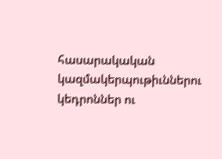հասարակական կազմակերպութիւններու կեդրոններ ու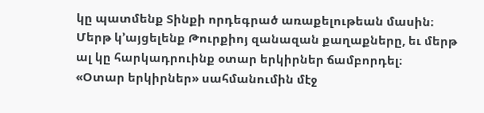կը պատմենք Տինքի որդեգրած առաքելութեան մասին։ Մերթ կ՚այցելենք Թուրքիոյ զանազան քաղաքները, եւ մերթ ալ կը հարկադրուինք օտար երկիրներ ճամբորդել։
«Օտար երկիրներ» սահմանումին մէջ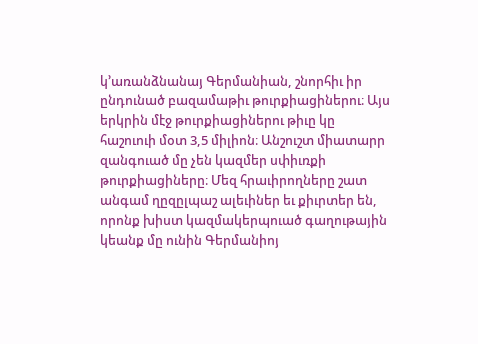կ՚առանձնանայ Գերմանիան, շնորհիւ իր ընդունած բազամաթիւ թուրքիացիներու։ Այս երկրին մէջ թուրքիացիներու թիւը կը հաշուուի մօտ 3,5 միլիոն։ Անշուշտ միատարր զանգուած մը չեն կազմեր սփիւռքի թուրքիացիները։ Մեզ հրաւիրողները շատ անգամ ղըզըլպաշ ալեւիներ եւ քիւրտեր են, որոնք խիստ կազմակերպուած գաղութային կեանք մը ունին Գերմանիոյ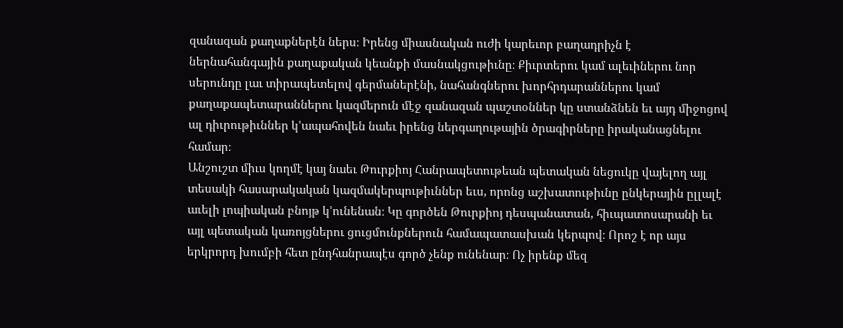զանազան քաղաքներէն ներս։ Իրենց միասնական ուժի կարեւոր բաղադրիչն է ներնահանգային քաղաքական կեանքի մասնակցութիւնը։ Քիւրտերու կամ ալեւիներու նոր սերունդը լաւ տիրապետելով գերմաներէնի, նահանգներու խորհրդարաններու կամ քաղաքապետարաններու կազմերուն մէջ զանազան պաշտօններ կը ստանձնեն եւ այդ միջոցով ալ դիւրութիւններ կ՚ապահովեն նաեւ իրենց ներգաղութային ծրագիրները իրականացնելու համար։
Անշուշտ միւս կողմէ կայ նաեւ Թուրքիոյ Հանրապետութեան պետական նեցուկը վայելող այլ տեսակի հասարակական կազմակերպութիւններ եւս, որոնց աշխատութիւնը ընկերային ըլլալէ աւելի լոպիական բնոյթ կ՚ունենան։ Կը գործեն Թուրքիոյ դեսպանատան, հիւպատոսարանի եւ այլ պետական կառոյցներու ցուցմունքներուն համապատասխան կերպով։ Որոշ է որ այս երկրորդ խումբի հետ ընդհանրապէս գործ չենք ունենար։ Ոչ իրենք մեզ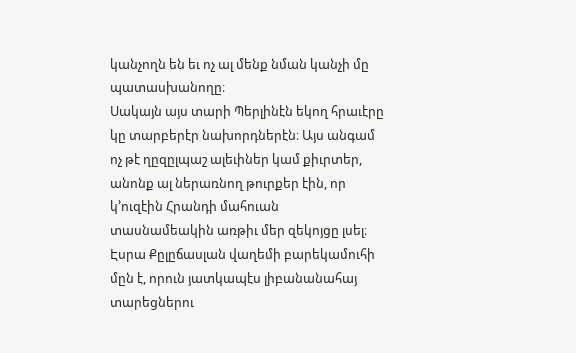կանչողն են եւ ոչ ալ մենք նման կանչի մը պատասխանողը։
Սակայն այս տարի Պերլինէն եկող հրաւէրը կը տարբերէր նախորդներէն։ Այս անգամ ոչ թէ ղըզըլպաշ ալեւիներ կամ քիւրտեր, անոնք ալ ներառնող թուրքեր էին, որ կ՚ուզէին Հրանդի մահուան տասնամեակին առթիւ մեր զեկոյցը լսել։
Էսրա Քըլըճասլան վաղեմի բարեկամուհի մըն է, որուն յատկապէս լիբանանահայ տարեցներու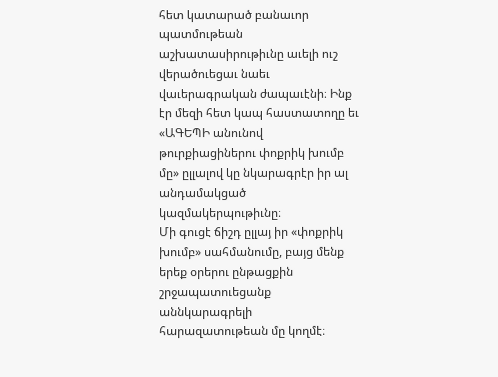հետ կատարած բանաւոր պատմութեան աշխատասիրութիւնը աւելի ուշ վերածուեցաւ նաեւ վաւերագրական ժապաւէնի։ Ինք էր մեզի հետ կապ հաստատողը եւ «ԱԳԵՊԻ անունով թուրքիացիներու փոքրիկ խումբ մը» ըլլալով կը նկարագրէր իր ալ անդամակցած կազմակերպութիւնը։
Մի գուցէ ճիշդ ըլլայ իր «փոքրիկ խումբ» սահմանումը, բայց մենք երեք օրերու ընթացքին շրջապատուեցանք աննկարագրելի հարազատութեան մը կողմէ։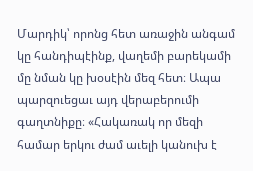Մարդիկ՝ որոնց հետ առաջին անգամ կը հանդիպէինք, վաղեմի բարեկամի մը նման կը խօսէին մեզ հետ։ Ապա պարզուեցաւ այդ վերաբերումի գաղտնիքը։ «Հակառակ որ մեզի համար երկու ժամ աւելի կանուխ է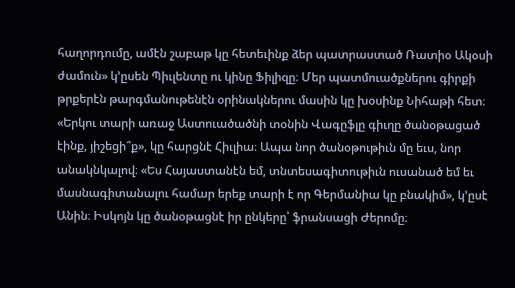հաղորդումը, ամէն շաբաթ կը հետեւինք ձեր պատրաստած Ռատիօ Ակօսի ժամուն» կ՚ըսեն Պիւլենտը ու կինը Ֆիլիզը։ Մեր պատմուածքներու գիրքի թրքերէն թարգմանութենէն օրինակներու մասին կը խօսինք Նիհաթի հետ։ «Երկու տարի առաջ Աստուածածնի տօնին Վագըֆլը գիւղը ծանօթացած էինք, յիշեցի՞ք», կը հարցնէ Հիւլիա։ Ապա նոր ծանօթութիւն մը եւս, նոր անակնկալով։ «Ես Հայաստանէն եմ, տնտեսագիտութիւն ուսանած եմ եւ մասնագիտանալու համար երեք տարի է որ Գերմանիա կը բնակիմ», կ՚ըսէ Անին։ Իսկոյն կը ծանօթացնէ իր ընկերը՝ ֆրանսացի Ժերոմը։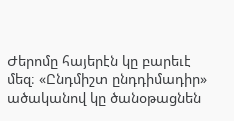Ժերոմը հայերէն կը բարեւէ մեզ։ «Ընդմիշտ ընդդիմադիր» ածականով կը ծանօթացնեն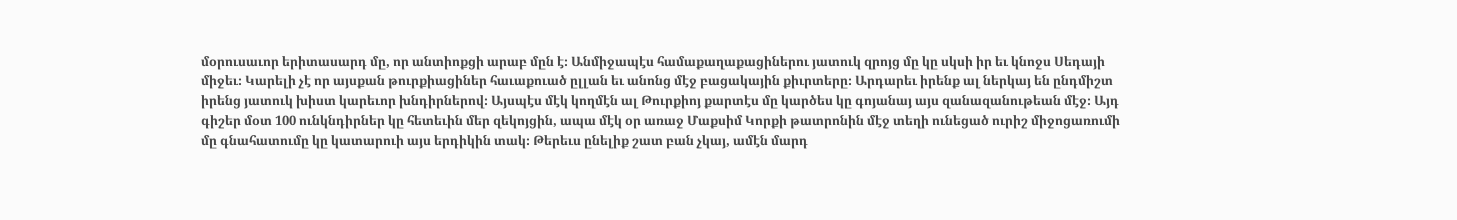մօրուսաւոր երիտասարդ մը, որ անտիոքցի արաբ մըն է։ Անմիջապէս համաքաղաքացիներու յատուկ զրոյց մը կը սկսի իր եւ կնոջս Սեդայի միջեւ։ Կարելի չէ որ այսքան թուրքիացիներ հաւաքուած ըլլան եւ անոնց մէջ բացակային քիւրտերը։ Արդարեւ իրենք ալ ներկայ են ընդմիշտ իրենց յատուկ խիստ կարեւոր խնդիրներով։ Այսպէս մէկ կողմէն ալ Թուրքիոյ քարտէս մը կարծես կը գոյանայ այս զանազանութեան մէջ։ Այդ գիշեր մօտ 100 ունկնդիրներ կը հետեւին մեր զեկոյցին, ապա մէկ օր առաջ Մաքսիմ Կորքի թատրոնին մէջ տեղի ունեցած ուրիշ միջոցառումի մը գնահատումը կը կատարուի այս երդիկին տակ։ Թերեւս ընելիք շատ բան չկայ, ամէն մարդ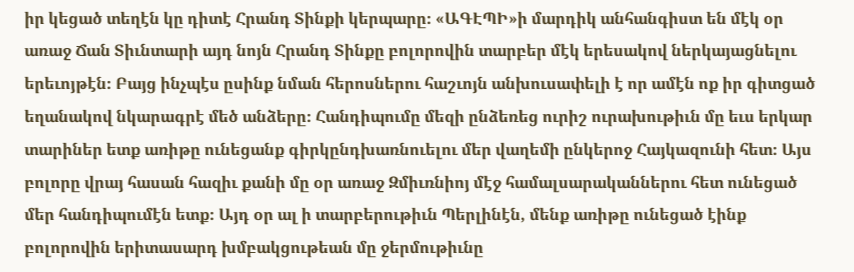իր կեցած տեղէն կը դիտէ Հրանդ Տինքի կերպարը։ «ԱԳԷՊԻ»ի մարդիկ անհանգիստ են մէկ օր առաջ Ճան Տիւնտարի այդ նոյն Հրանդ Տինքը բոլորովին տարբեր մէկ երեսակով ներկայացնելու երեւոյթէն։ Բայց ինչպէս ըսինք նման հերոսներու հաշւոյն անխուսափելի է որ ամէն ոք իր գիտցած եղանակով նկարագրէ մեծ անձերը։ Հանդիպումը մեզի ընձեռեց ուրիշ ուրախութիւն մը եւս երկար տարիներ ետք առիթը ունեցանք գիրկընդխառնուելու մեր վաղեմի ընկերոջ Հայկազունի հետ։ Այս բոլորը վրայ հասան հազիւ քանի մը օր առաջ Զմիւռնիոյ մէջ համալսարականներու հետ ունեցած մեր հանդիպումէն ետք։ Այդ օր ալ ի տարբերութիւն Պերլինէն, մենք առիթը ունեցած էինք բոլորովին երիտասարդ խմբակցութեան մը ջերմութիւնը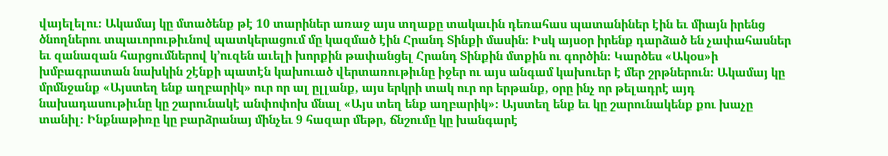վայելելու։ Ակամայ կը մտածենք թէ 10 տարիներ առաջ այս տղաքը տակաւին դեռահաս պատանիներ էին եւ միայն իրենց ծնողներու տպաւորութիւնով պատկերացում մը կազմած էին Հրանդ Տինքի մասին։ Իսկ այսօր իրենք դարձած են չափահասներ եւ զանազան հարցումներով կ՚ուզեն աւելի խորքին թափանցել Հրանդ Տինքին մտքին ու գործին։ Կարծես «Ակօս»ի խմբագրատան նախկին շէնքի պատէն կախուած վերտառութիւնը իջեր ու այս անգամ կախուեր է մեր շրթներուն։ Ակամայ կը մրմնջանք «Այստեղ ենք աղբարիկ» ուր որ ալ ըլլանք, այս երկրի տակ ուր որ երթանք, օրը ինչ որ թելադրէ այդ նախադասութիւնը կը շարունակէ անփոփոխ մնալ «Այս տեղ ենք աղբարիկ»։ Այստեղ ենք եւ կը շարունակենք քու խաչը տանիլ։ Ինքնաթիռը կը բարձրանայ մինչեւ 9 հազար մեթր, ճնշումը կը խանգարէ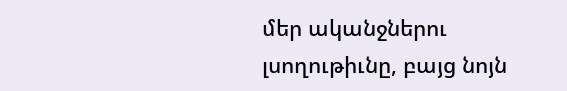մեր ականջներու լսողութիւնը, բայց նոյն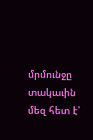մրմունջը տակաւին մեզ հետ է՝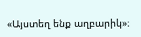«Այստեղ ենք աղբարիկ»։